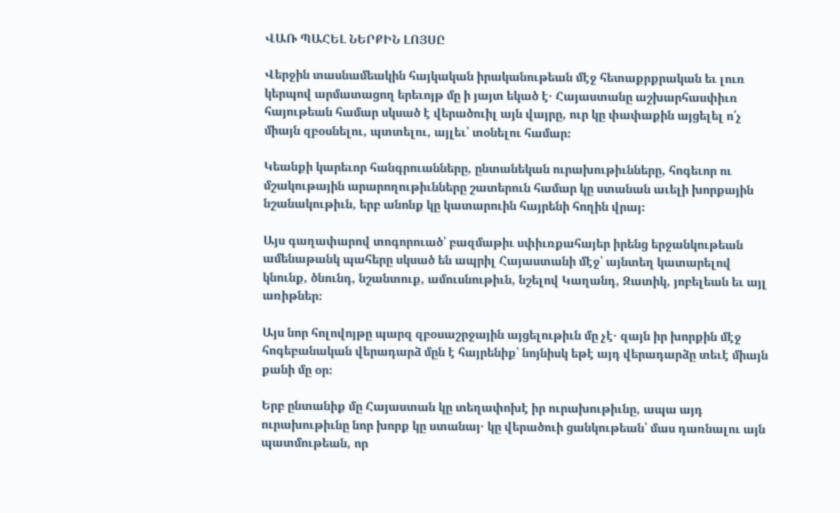ՎԱՌ ՊԱՀԵԼ ՆԵՐՔԻՆ ԼՈՅՍԸ

Վերջին տասնամեակին հայկական իրականութեան մէջ հետաքրքրական եւ լուռ կերպով արմատացող երեւոյթ մը ի յայտ եկած է․ Հայաստանը աշխարհասփիւռ հայութեան համար սկսած է վերածուիլ այն վայրը, ուր կը փափաքին այցելել ո՛չ միայն զբօսնելու, պտտելու, այլեւ՝ տօնելու համար։

Կեանքի կարեւոր հանգրուանները, ընտանեկան ուրախութիւնները, հոգեւոր ու մշակութային արարողութիւնները շատերուն համար կը ստանան աւելի խորքային նշանակութիւն, երբ անոնք կը կատարուին հայրենի հողին վրայ։

Այս գաղափարով տոգորուած՝ բազմաթիւ սփիւռքահայեր իրենց երջանկութեան ամենաթանկ պահերը սկսած են ապրիլ Հայաստանի մէջ՝ այնտեղ կատարելով կնունք, ծնունդ, նշանտուք, ամուսնութիւն, նշելով Կաղանդ, Զատիկ, յոբելեան եւ այլ առիթներ։

Այս նոր հոլովոյթը պարզ զբօսաշրջային այցելութիւն մը չէ․ զայն իր խորքին մէջ հոգեբանական վերադարձ մըն է հայրենիք՝ նոյնիսկ եթէ այդ վերադարձը տեւէ միայն քանի մը օր։

Երբ ընտանիք մը Հայաստան կը տեղափոխէ իր ուրախութիւնը, ապա այդ ուրախութիւնը նոր խորք կը ստանայ․ կը վերածուի ցանկութեան՝ մաս դառնալու այն պատմութեան, որ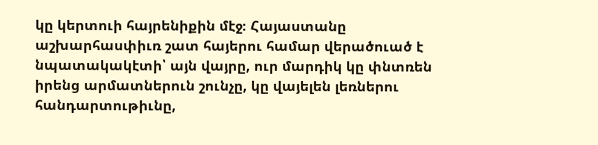կը կերտուի հայրենիքին մէջ։ Հայաստանը աշխարհասփիւռ շատ հայերու համար վերածուած է նպատակակէտի՝ այն վայրը, ուր մարդիկ կը փնտռեն իրենց արմատներուն շունչը, կը վայելեն լեռներու հանդարտութիւնը,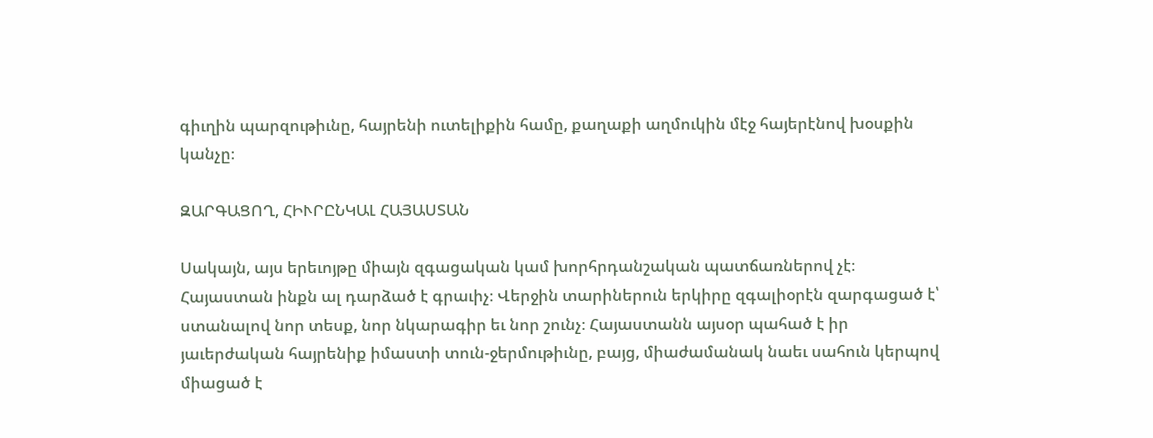գիւղին պարզութիւնը, հայրենի ուտելիքին համը, քաղաքի աղմուկին մէջ հայերէնով խօսքին կանչը։

ԶԱՐԳԱՑՈՂ, ՀԻՒՐԸՆԿԱԼ ՀԱՅԱՍՏԱՆ

Սակայն, այս երեւոյթը միայն զգացական կամ խորհրդանշական պատճառներով չէ։ Հայաստան ինքն ալ դարձած է գրաւիչ։ Վերջին տարիներուն երկիրը զգալիօրէն զարգացած է՝ ստանալով նոր տեսք, նոր նկարագիր եւ նոր շունչ։ Հայաստանն այսօր պահած է իր յաւերժական հայրենիք իմաստի տուն-ջերմութիւնը, բայց, միաժամանակ նաեւ սահուն կերպով միացած է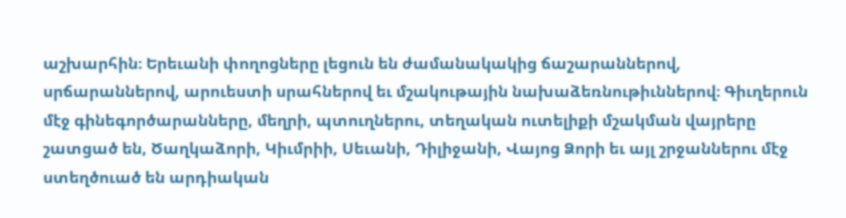աշխարհին։ Երեւանի փողոցները լեցուն են ժամանակակից ճաշարաններով, սրճարաններով, արուեստի սրահներով եւ մշակութային նախաձեռնութիւններով։ Գիւղերուն մէջ գինեգործարանները, մեղրի, պտուղներու, տեղական ուտելիքի մշակման վայրերը շատցած են, Ծաղկաձորի, Կիւմրիի, Սեւանի, Դիլիջանի, Վայոց Ձորի եւ այլ շրջաններու մէջ ստեղծուած են արդիական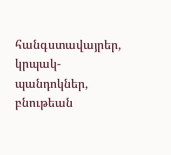հանգստավայրեր, կրպակ-պանդոկներ, բնութեան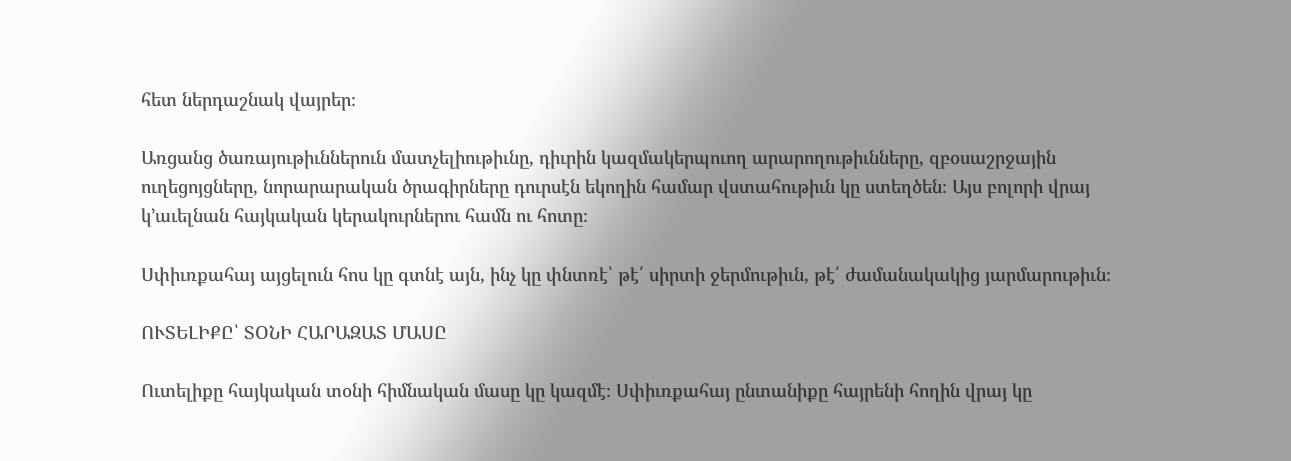հետ ներդաշնակ վայրեր։

Առցանց ծառայութիւններուն մատչելիութիւնը, դիւրին կազմակերպուող արարողութիւնները, զբօսաշրջային ուղեցոյցները, նորարարական ծրագիրները դուրսէն եկողին համար վստահութիւն կը ստեղծեն։ Այս բոլորի վրայ կ՚աւելնան հայկական կերակուրներու համն ու հոտը։

Սփիւռքահայ այցելուն հոս կը գտնէ այն, ինչ կը փնտռէ՝ թէ՛ սիրտի ջերմութիւն, թէ՛ ժամանակակից յարմարութիւն։

ՈՒՏԵԼԻՔԸ՝ ՏՕՆԻ ՀԱՐԱԶԱՏ ՄԱՍԸ

Ուտելիքը հայկական տօնի հիմնական մասը կը կազմէ։ Սփիւռքահայ ընտանիքը հայրենի հողին վրայ կը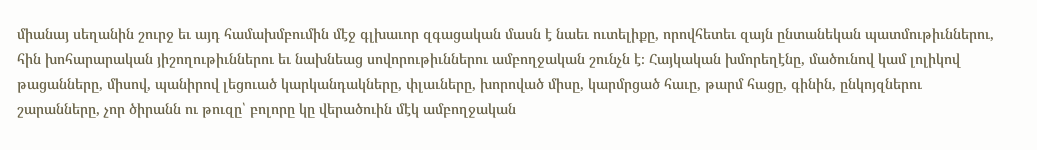միանայ սեղանին շուրջ եւ այդ համախմբումին մէջ գլխաւոր զգացական մասն է նաեւ ուտելիքը, որովհետեւ զայն ընտանեկան պատմութիւններու, հին խոհարարական յիշողութիւններու եւ նախնեաց սովորութիւններու ամբողջական շունչն է։ Հայկական խմորեղէնը, մածունով կամ լոլիկով թացանները, միսով, պանիրով լեցուած կարկանդակները, փլաւները, խորոված միսը, կարմրցած հաւը, թարմ հացը, գինին, ընկոյզներու շարանները, չոր ծիրանն ու թուզը՝ բոլորը կը վերածուին մէկ ամբողջական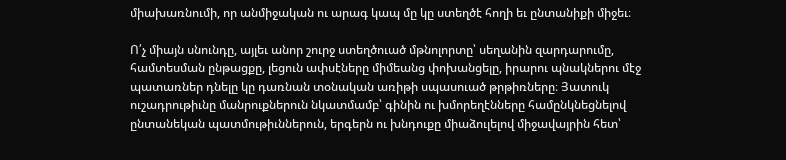միախառնումի, որ անմիջական ու արագ կապ մը կը ստեղծէ հողի եւ ընտանիքի միջեւ։

Ո՛չ միայն սնունդը, այլեւ անոր շուրջ ստեղծուած մթնոլորտը՝ սեղանին զարդարումը, համտեսման ընթացքը, լեցուն ափսէները միմեանց փոխանցելը, իրարու պնակներու մէջ պատառներ դնելը կը դառնան տօնական առիթի սպասուած թրթիռները։ Յատուկ ուշադրութիւնը մանրուքներուն նկատմամբ՝ գինին ու խմորեղէնները համընկնեցնելով ընտանեկան պատմութիւններուն, երգերն ու խնդուքը միաձուլելով միջավայրին հետ՝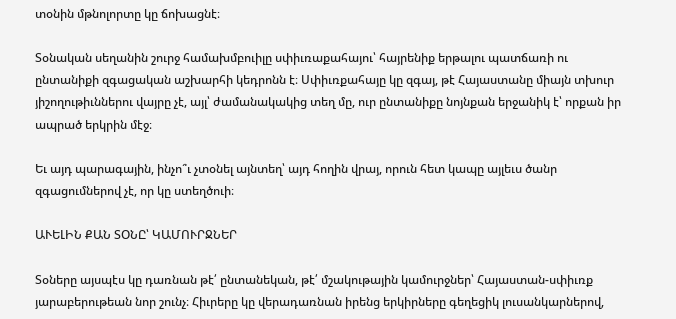տօնին մթնոլորտը կը ճոխացնէ։

Տօնական սեղանին շուրջ համախմբուիլը սփիւռաքահայու՝ հայրենիք երթալու պատճառի ու ընտանիքի զգացական աշխարհի կեդրոնն է։ Սփիւռքահայը կը զգայ, թէ Հայաստանը միայն տխուր յիշողութիւններու վայրը չէ, այլ՝ ժամանակակից տեղ մը, ուր ընտանիքը նոյնքան երջանիկ է՝ որքան իր ապրած երկրին մէջ։

Եւ այդ պարագային, ինչո՞ւ չտօնել այնտեղ՝ այդ հողին վրայ, որուն հետ կապը այլեւս ծանր զգացումներով չէ, որ կը ստեղծուի։

ԱՒԵԼԻՆ ՔԱՆ ՏՕՆԸ՝ ԿԱՄՈՒՐՋՆԵՐ

Տօները այսպէս կը դառնան թէ՛ ընտանեկան, թէ՛ մշակութային կամուրջներ՝ Հայաստան-սփիւռք յարաբերութեան նոր շունչ։ Հիւրերը կը վերադառնան իրենց երկիրները գեղեցիկ լուսանկարներով,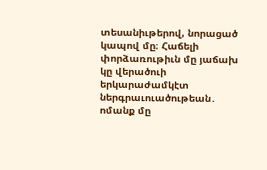տեսանիւթերով, նորացած կապով մը։ Հաճելի փորձառութիւն մը յաճախ կը վերածուի երկարաժամկէտ ներգրաւուածութեան․ ոմանք մը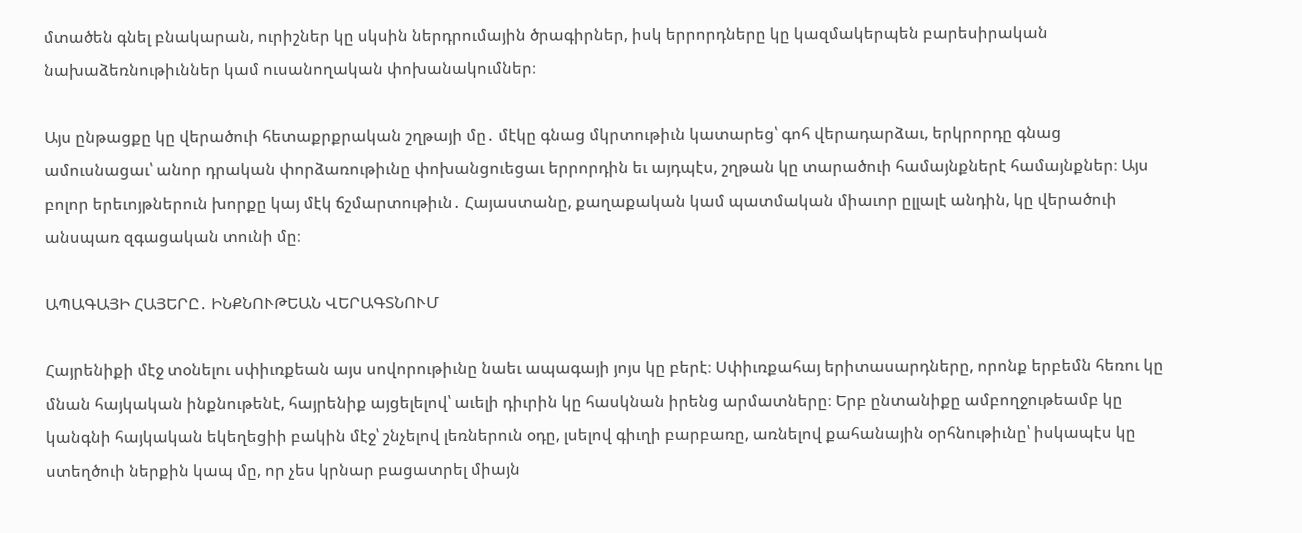մտածեն գնել բնակարան, ուրիշներ կը սկսին ներդրումային ծրագիրներ, իսկ երրորդները կը կազմակերպեն բարեսիրական նախաձեռնութիւններ կամ ուսանողական փոխանակումներ։

Այս ընթացքը կը վերածուի հետաքրքրական շղթայի մը․ մէկը գնաց մկրտութիւն կատարեց՝ գոհ վերադարձաւ, երկրորդը գնաց ամուսնացաւ՝ անոր դրական փորձառութիւնը փոխանցուեցաւ երրորդին եւ այդպէս, շղթան կը տարածուի համայնքներէ համայնքներ։ Այս բոլոր երեւոյթներուն խորքը կայ մէկ ճշմարտութիւն․ Հայաստանը, քաղաքական կամ պատմական միաւոր ըլլալէ անդին, կը վերածուի անսպառ զգացական տունի մը։

ԱՊԱԳԱՅԻ ՀԱՅԵՐԸ․ ԻՆՔՆՈՒԹԵԱՆ ՎԵՐԱԳՏՆՈՒՄ

Հայրենիքի մէջ տօնելու սփիւռքեան այս սովորութիւնը նաեւ ապագայի յոյս կը բերէ։ Սփիւռքահայ երիտասարդները, որոնք երբեմն հեռու կը մնան հայկական ինքնութենէ, հայրենիք այցելելով՝ աւելի դիւրին կը հասկնան իրենց արմատները։ Երբ ընտանիքը ամբողջութեամբ կը կանգնի հայկական եկեղեցիի բակին մէջ՝ շնչելով լեռներուն օդը, լսելով գիւղի բարբառը, առնելով քահանային օրհնութիւնը՝ իսկապէս կը ստեղծուի ներքին կապ մը, որ չես կրնար բացատրել միայն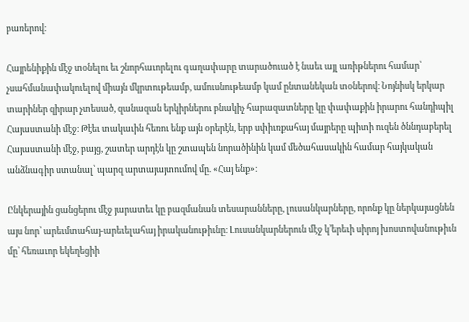բառերով։

Հայրենիքին մէջ տօնելու եւ շնորհաւորելու գաղափարը տարածուած է նաեւ այլ առիթներու համար՝ չսահմանափակուելով միայն մկրտութեամբ, ամուսնութեամբ կամ ընտանեկան տօներով։ Նոյնիսկ երկար տարիներ զիրար չտեսած, զանազան երկիրներու բնակիչ հարազատները կը փափաքին իրարու հանդիպիլ Հայաստանի մէջ։ Թէեւ տակաւին հեռու ենք այն օրերէն, երբ սփիւռքահայ մայրերը պիտի ուզեն ծննդաբերել Հայաստանի մէջ, բայց, շատեր արդէն կը շտապեն նորածինին կամ մեծահասակին համար հայկական անձնագիր ստանալ՝ պարզ արտայայտումով մը. «Հայ ենք»։

Ընկերային ցանցերու մէջ յարատեւ կը բազմանան տեսարանները, լուսանկարները, որոնք կը ներկայացնեն այս նոր՝ արեւմտահայ-արեւելահայ իրականութիւնը։ Լուսանկարներուն մէջ կ՚երեւի սիրոյ խոստովանութիւն մը՝ հեռաւոր եկեղեցիի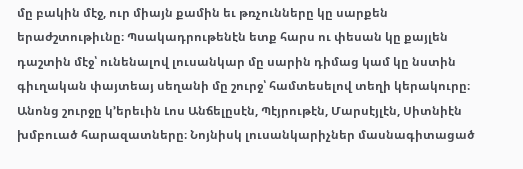մը բակին մէջ, ուր միայն քամին եւ թռչունները կը սարքեն երաժշտութիւնը։ Պսակադրութենէն ետք հարս ու փեսան կը քայլեն դաշտին մէջ՝ ունենալով լուսանկար մը սարին դիմաց կամ կը նստին գիւղական փայտեայ սեղանի մը շուրջ՝ համտեսելով տեղի կերակուրը։ Անոնց շուրջը կ՚երեւին Լոս Անճելըսէն, Պէյրութէն, Մարսէյլէն, Սիտնիէն խմբուած հարազատները։ Նոյնիսկ լուսանկարիչներ մասնագիտացած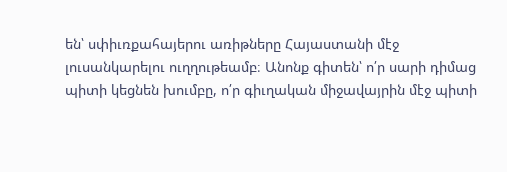են՝ սփիւռքահայերու առիթները Հայաստանի մէջ լուսանկարելու ուղղութեամբ։ Անոնք գիտեն՝ ո՛ր սարի դիմաց պիտի կեցնեն խումբը, ո՛ր գիւղական միջավայրին մէջ պիտի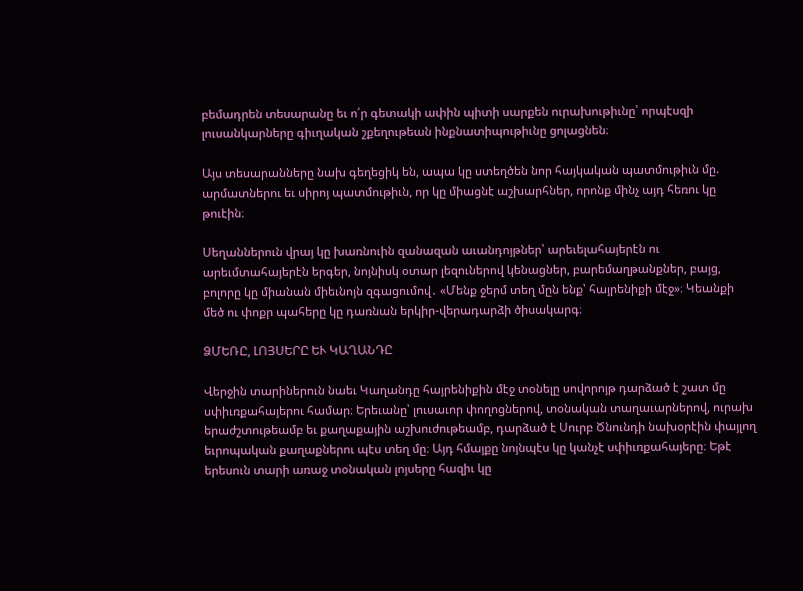բեմադրեն տեսարանը եւ ո՛ր գետակի ափին պիտի սարքեն ուրախութիւնը՝ որպէսզի լուսանկարները գիւղական շքեղութեան ինքնատիպութիւնը ցոլացնեն։

Այս տեսարանները նախ գեղեցիկ են, ապա կը ստեղծեն նոր հայկական պատմութիւն մը. արմատներու եւ սիրոյ պատմութիւն, որ կը միացնէ աշխարհներ, որոնք մինչ այդ հեռու կը թուէին։

Սեղաններուն վրայ կը խառնուին զանազան աւանդոյթներ՝ արեւելահայերէն ու արեւմտահայերէն երգեր, նոյնիսկ օտար լեզուներով կենացներ, բարեմաղթանքներ, բայց, բոլորը կը միանան միեւնոյն զգացումով․ «Մենք ջերմ տեղ մըն ենք՝ հայրենիքի մէջ»։ Կեանքի մեծ ու փոքր պահերը կը դառնան երկիր-վերադարձի ծիսակարգ։

ՁՄԵՌԸ, ԼՈՅՍԵՐԸ ԵՒ ԿԱՂԱՆԴԸ

Վերջին տարիներուն նաեւ Կաղանդը հայրենիքին մէջ տօնելը սովորոյթ դարձած է շատ մը սփիւռքահայերու համար։ Երեւանը՝ լուսաւոր փողոցներով, տօնական տաղաւարներով, ուրախ երաժշտութեամբ եւ քաղաքային աշխուժութեամբ, դարձած է Սուրբ Ծնունդի նախօրէին փայլող եւրոպական քաղաքներու պէս տեղ մը։ Այդ հմայքը նոյնպէս կը կանչէ սփիւռքահայերը։ Եթէ երեսուն տարի առաջ տօնական լոյսերը հազիւ կը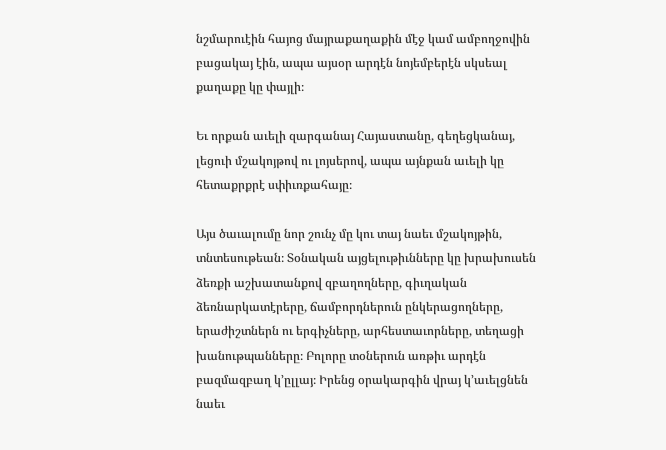նշմարուէին հայոց մայրաքաղաքին մէջ կամ ամբողջովին բացակայ էին, ապա այսօր արդէն նոյեմբերէն սկսեալ քաղաքը կը փայլի։

Եւ որքան աւելի զարգանայ Հայաստանը, գեղեցկանայ, լեցուի մշակոյթով ու լոյսերով, ապա այնքան աւելի կը հետաքրքրէ սփիւռքահայը։

Այս ծաւալումը նոր շունչ մը կու տայ նաեւ մշակոյթին, տնտեսութեան։ Տօնական այցելութիւնները կը խրախուսեն ձեռքի աշխատանքով զբաղողները, գիւղական ձեռնարկատէրերը, ճամբորդներուն ընկերացողները, երաժիշտներն ու երգիչները, արհեստաւորները, տեղացի խանութպանները։ Բոլորը տօներուն առթիւ արդէն բազմազբաղ կ՚ըլլայ։ Իրենց օրակարգին վրայ կ՚աւելցնեն նաեւ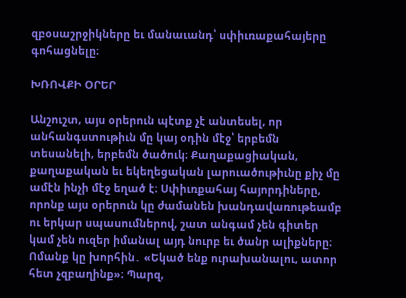զբօսաշրջիկները եւ մանաւանդ՝ սփիւռաքահայերը գոհացնելը։

ԽՌՈՎՔԻ ՕՐԵՐ

Անշուշտ, այս օրերուն պէտք չէ անտեսել, որ անհանգստութիւն մը կայ օդին մէջ՝ երբեմն տեսանելի, երբեմն ծածուկ։ Քաղաքացիական, քաղաքական եւ եկեղեցական լարուածութիւնը քիչ մը ամէն ինչի մէջ եղած է։ Սփիւռքահայ հայորդիները, որոնք այս օրերուն կը ժամանեն խանդավառութեամբ ու երկար սպասումներով, շատ անգամ չեն գիտեր կամ չեն ուզեր իմանալ այդ նուրբ եւ ծանր ալիքները։ Ոմանք կը խորհին․ «Եկած ենք ուրախանալու, ատոր հետ չզբաղինք»։ Պարզ,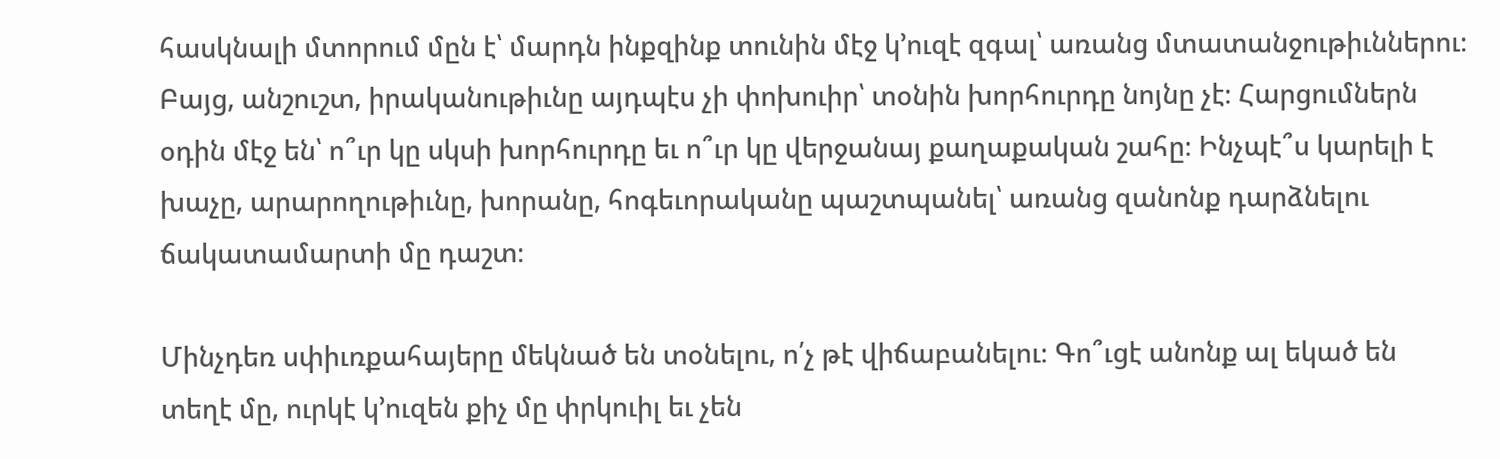հասկնալի մտորում մըն է՝ մարդն ինքզինք տունին մէջ կ՚ուզէ զգալ՝ առանց մտատանջութիւններու։ Բայց, անշուշտ, իրականութիւնը այդպէս չի փոխուիր՝ տօնին խորհուրդը նոյնը չէ։ Հարցումներն օդին մէջ են՝ ո՞ւր կը սկսի խորհուրդը եւ ո՞ւր կը վերջանայ քաղաքական շահը։ Ինչպէ՞ս կարելի է խաչը, արարողութիւնը, խորանը, հոգեւորականը պաշտպանել՝ առանց զանոնք դարձնելու ճակատամարտի մը դաշտ։

Մինչդեռ սփիւռքահայերը մեկնած են տօնելու, ո՛չ թէ վիճաբանելու։ Գո՞ւցէ անոնք ալ եկած են տեղէ մը, ուրկէ կ՚ուզեն քիչ մը փրկուիլ եւ չեն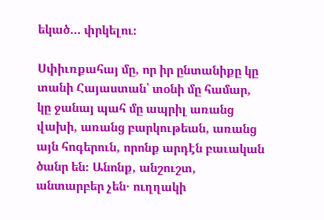եկած… փրկելու։

Սփիւռքահայ մը, որ իր ընտանիքը կը տանի Հայաստան՝ տօնի մը համար, կը ջանայ պահ մը ապրիլ առանց վախի, առանց բարկութեան, առանց այն հոգերուն, որոնք արդէն բաւական ծանր են։ Անոնք, անշուշտ, անտարբեր չեն․ ուղղակի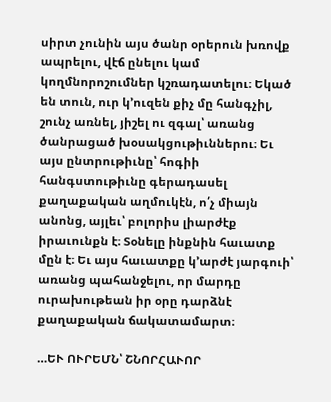սիրտ չունին այս ծանր օրերուն խռովք ապրելու, վէճ ընելու կամ կողմնորոշումներ կշռադատելու։ Եկած են տուն, ուր կ՚ուզեն քիչ մը հանգչիլ, շունչ առնել, յիշել ու զգալ՝ առանց ծանրացած խօսակցութիւններու։ Եւ այս ընտրութիւնը՝ հոգիի հանգստութիւնը գերադասել քաղաքական աղմուկէն, ո՛չ միայն անոնց, այլեւ՝ բոլորիս լիարժէք իրաւունքն է։ Տօնելը ինքնին հաւատք մըն է։ Եւ այս հաւատքը կ՚արժէ յարգուի՝ առանց պահանջելու, որ մարդը ուրախութեան իր օրը դարձնէ քաղաքական ճակատամարտ։

…ԵՒ ՈՒՐԵՄՆ՝ ՇՆՈՐՀԱՒՈՐ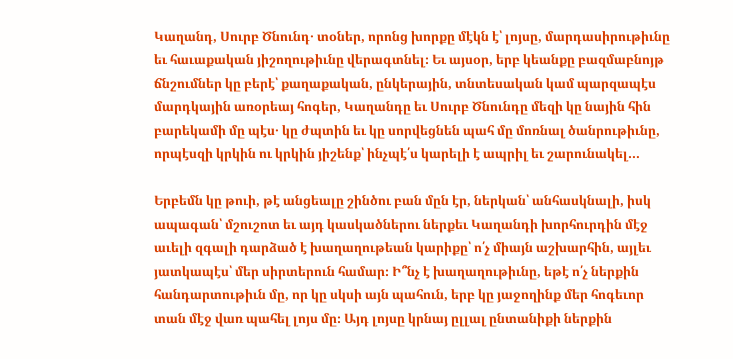Կաղանդ, Սուրբ Ծնունդ․ տօներ, որոնց խորքը մէկն է՝ լոյսը, մարդասիրութիւնը եւ հաւաքական յիշողութիւնը վերագտնել։ Եւ այսօր, երբ կեանքը բազմաբնոյթ ճնշումներ կը բերէ՝ քաղաքական, ընկերային, տնտեսական կամ պարզապէս մարդկային առօրեայ հոգեր, Կաղանդը եւ Սուրբ Ծնունդը մեզի կը նային հին բարեկամի մը պէս․ կը ժպտին եւ կը սորվեցնեն պահ մը մոռնալ ծանրութիւնը, որպէսզի կրկին ու կրկին յիշենք՝ ինչպէ՛ս կարելի է ապրիլ եւ շարունակել…

Երբեմն կը թուի, թէ անցեալը շինծու բան մըն էր, ներկան՝ անհասկնալի, իսկ ապագան՝ մշուշոտ եւ այդ կասկածներու ներքեւ Կաղանդի խորհուրդին մէջ աւելի զգալի դարձած է խաղաղութեան կարիքը՝ ո՛չ միայն աշխարհին, այլեւ յատկապէս՝ մեր սիրտերուն համար։ Ի՞նչ է խաղաղութիւնը, եթէ ո՛չ ներքին հանդարտութիւն մը, որ կը սկսի այն պահուն, երբ կը յաջողինք մեր հոգեւոր տան մէջ վառ պահել լոյս մը։ Այդ լոյսը կրնայ ըլլալ ընտանիքի ներքին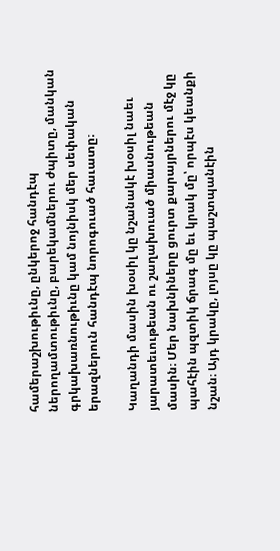համերաշխութիւնը, ընկերոջ հանդէպ ներողամտութիւնը, բարեկամներու ժպիտը, մանկան գրկախառնութիւնը կամ նոյնիսկ մեր սեփական երազներուն հանդէպ նորոգուած հաւատը։

Կաղանդի մասին խօսիլ կը նշանակէ խօսիլ նաեւ յարատեւութեան ու շաղախուած միասնութեան մասին։ Մեր նախնիները ցուրտ քարայրներու մէջ կը պահէին պզտիկ ճրագ մը եւ կրակ մը՝ որպէս կեանքի նշան։ Այդ կրակը, լոյսը կը պաշտպանէին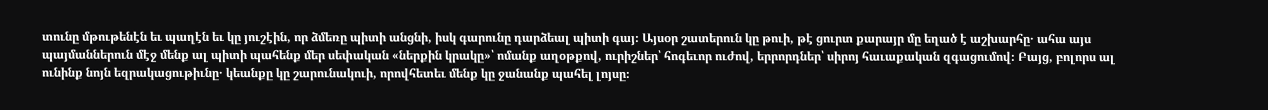տունը մթութենէն եւ պաղէն եւ կը յուշէին, որ ձմեռը պիտի անցնի, իսկ գարունը դարձեալ պիտի գայ։ Այսօր շատերուն կը թուի, թէ ցուրտ քարայր մը եղած է աշխարհը․ ահա այս պայմաններուն մէջ մենք ալ պիտի պահենք մեր սեփական «ներքին կրակը»՝ ոմանք աղօթքով, ուրիշներ՝ հոգեւոր ուժով, երրորդներ՝ սիրոյ հաւաքական զգացումով։ Բայց, բոլորս ալ ունինք նոյն եզրակացութիւնը․ կեանքը կը շարունակուի, որովհետեւ մենք կը ջանանք պահել լոյսը։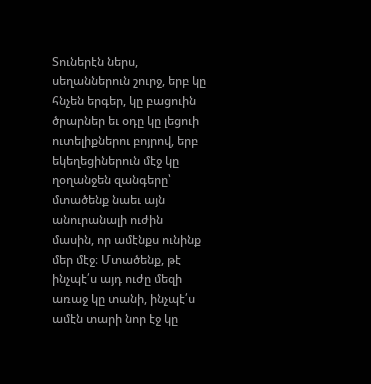Տուներէն ներս, սեղաններուն շուրջ, երբ կը հնչեն երգեր, կը բացուին ծրարներ եւ օդը կը լեցուի ուտելիքներու բոյրով, երբ եկեղեցիներուն մէջ կը ղօղանջեն զանգերը՝ մտածենք նաեւ այն անուրանալի ուժին մասին, որ ամէնքս ունինք մեր մէջ։ Մտածենք, թէ ինչպէ՛ս այդ ուժը մեզի առաջ կը տանի, ինչպէ՛ս ամէն տարի նոր էջ կը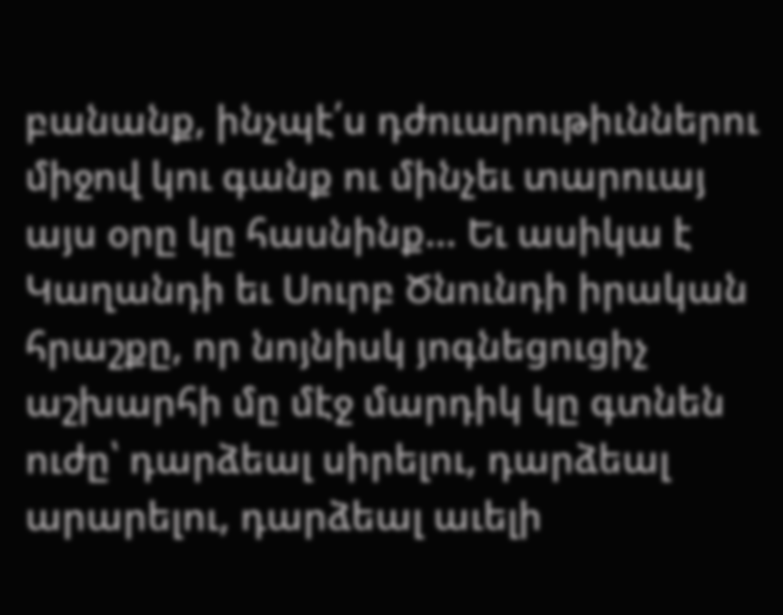բանանք, ինչպէ՛ս դժուարութիւններու միջով կու գանք ու մինչեւ տարուայ այս օրը կը հասնինք… Եւ ասիկա է Կաղանդի եւ Սուրբ Ծնունդի իրական հրաշքը, որ նոյնիսկ յոգնեցուցիչ աշխարհի մը մէջ մարդիկ կը գտնեն ուժը՝ դարձեալ սիրելու, դարձեալ արարելու, դարձեալ աւելի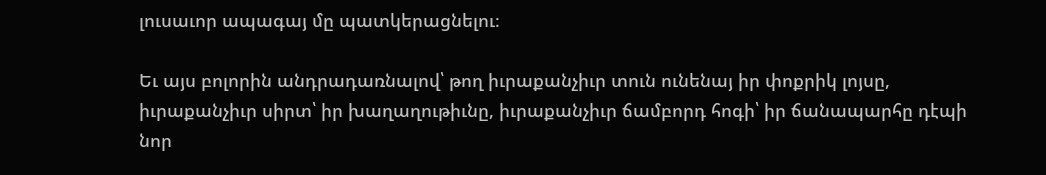լուսաւոր ապագայ մը պատկերացնելու։

Եւ այս բոլորին անդրադառնալով՝ թող իւրաքանչիւր տուն ունենայ իր փոքրիկ լոյսը, իւրաքանչիւր սիրտ՝ իր խաղաղութիւնը, իւրաքանչիւր ճամբորդ հոգի՝ իր ճանապարհը դէպի նոր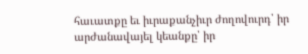հաւատքը եւ իւրաքանչիւր ժողովուրդ՝ իր արժանավայել կեանքը՝ իր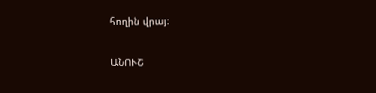հողին վրայ։

ԱՆՈՒՇ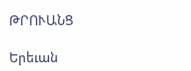ԹՐՈՒԱՆՑ

Երեւան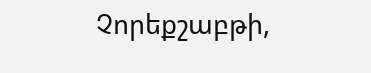Չորեքշաբթի,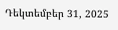Դեկտեմբեր 31, 2025